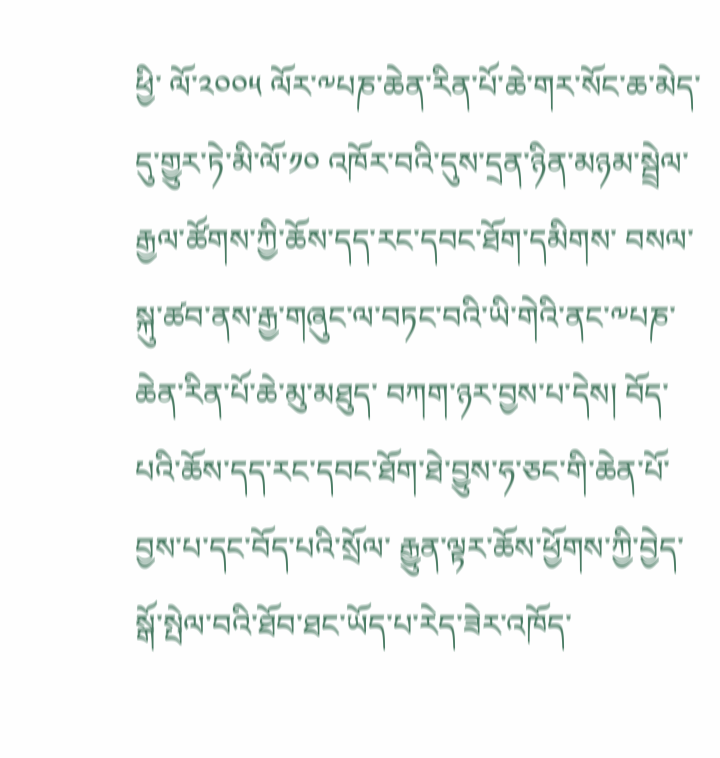ཕྱི་ ལོ་༢༠༠༥ ལོར་༸པཎ་ཆེན་རིན་པོ་ཆེ་གར་སོང་ཆ་མེད་དུ་གྱུར་ཏེ་མི་ལོ་༡༠ འཁོར་བའི་དུས་དྲན་ཉིན་མཉམ་སྦྲེལ་རྒྱལ་ཚོགས་ཀྱི་ཆོས་དད་རང་དབང་ཐོག་དམིགས་ བསལ་སྐུ་ཚབ་ནས་རྒྱ་གཞུང་ལ་བཏང་བའི་ཡི་གེའི་ནང་༸པཎ་ཆེན་རིན་པོ་ཆེ་མུ་མཐུད་ བཀག་ཉར་བྱས་པ་དེས། བོད་པའི་ཆོས་དད་རང་དབང་ཐོག་ཐེ་བྱུས་ཧ་ཅང་གི་ཆེན་པོ་བྱས་པ་དང་བོད་པའི་སྲོལ་ རྒྱུན་ལྟར་ཆོས་ཕྱོགས་ཀྱི་བྱེད་སྒོ་སྤེལ་བའི་ཐོབ་ཐང་ཡོད་པ་རེད་ཟེར་འཁོད་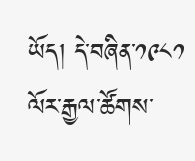ཡོད། དེ་བཞིན་༡༩༨༡ ལོར་རྒྱལ་ཚོགས་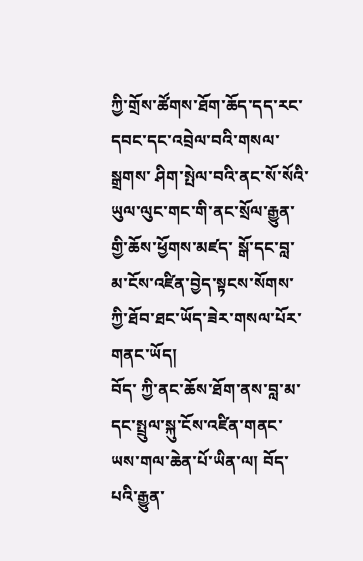ཀྱི་གྲོས་ཚོགས་ཐོག་ཆོད་དད་རང་དབང་དང་འབྲེལ་བའི་གསལ་སྒྲགས་ ཤིག་སྤེལ་བའི་ནང་སོ་སོའི་ཡུལ་ལུང་གང་གི་ནང་སྲོལ་རྒྱུན་གྱི་ཆོས་ཕྱོགས་མཛད་ སྒོ་དང་བླ་མ་ངོས་འཛིན་བྱེད་སྟངས་སོགས་ཀྱི་ཐོབ་ཐང་ཡོད་ཟེར་གསལ་པོར་གནང་ཡོད།
བོད་ ཀྱི་ནང་ཆོས་ཐོག་ནས་བླ་མ་དང་སྤྲུལ་སྐུ་ངོས་འཛིན་གནང་ཡས་གལ་ཆེན་པོ་ཡིན་ལ། བོད་པའི་རྒྱུན་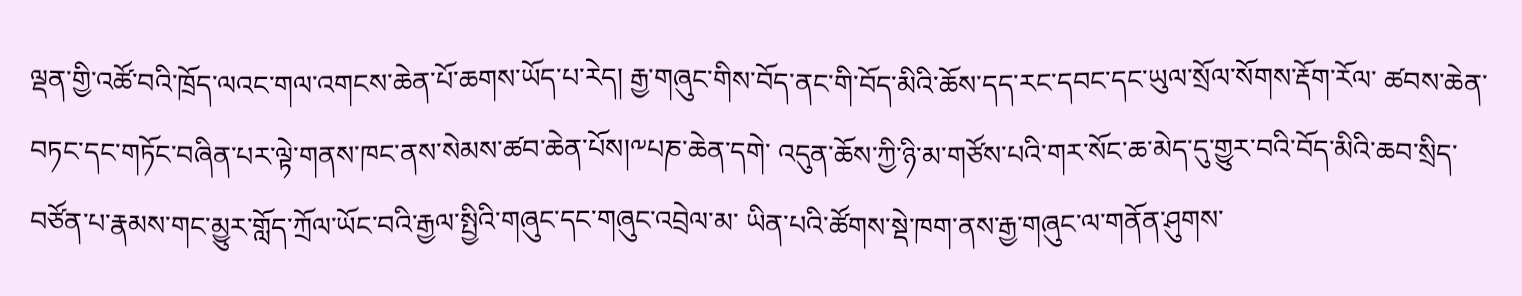ལྡན་གྱི་འཚོ་བའི་ཁྲོད་ལའང་གལ་འགངས་ཆེན་པོ་ཆགས་ཡོད་པ་རེད། རྒྱ་གཞུང་གིས་བོད་ནང་གི་བོད་མིའི་ཆོས་དད་རང་དབང་དང་ཡུལ་སྲོལ་སོགས་རྡོག་རོལ་ ཚབས་ཆེན་བཏང་དང་གཏོང་བཞིན་པར་ལྟེ་གནས་ཁང་ནས་སེམས་ཚབ་ཆེན་པོས།༸པཎ་ཆེན་དགེ་ འདུན་ཆོས་ཀྱི་ཉི་མ་གཙོས་པའི་གར་སོང་ཆ་མེད་དུ་གྱུར་བའི་བོད་མིའི་ཆབ་སྲིད་ བཙོན་པ་རྣམས་གང་མྱུར་གློད་ཀྲོལ་ཡོང་བའི་རྒྱལ་སྤྱིའི་གཞུང་དང་གཞུང་འབྲེལ་མ་ ཡིན་པའི་ཚོགས་སྡེ་ཁག་ནས་རྒྱ་གཞུང་ལ་གནོན་ཤུགས་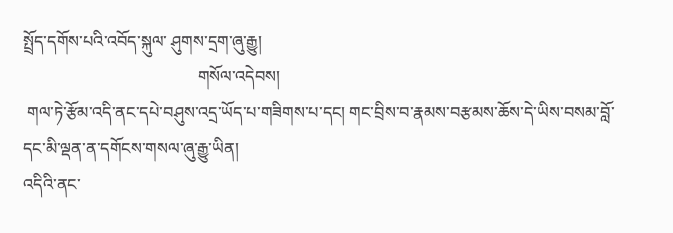སྤྲོད་དགོས་པའི་འབོད་སྐུལ་ ཤུགས་དྲག་ཞུ་རྒྱུ།
                                          གསོལ་འདེབས།
 གལ་ཏེ་རྩོམ་འདི་ནང་དཔེ་བཤུས་འདྲ་ཡོད་པ་གཟིགས་པ་དང། གང་བྲིས་བ་རྣམས་བརྩམས་ཆོས་དེ་ཡིས་བསམ་བློ་དང་མི་ལྡན་ན་དགོངས་གསལ་ཞུ་རྒྱུ་ཡིན།
འདིའི་ནང་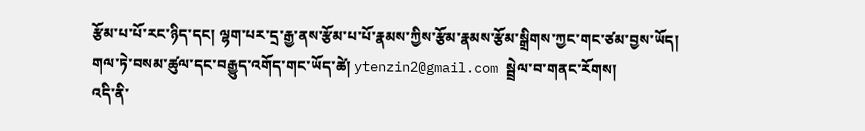རྩོམ་པ་པོ་རང་ཉིད་དང། ལྷག་པར་དྲ་རྒྱ་ནས་རྩོམ་པ་པོ་རྣམས་ཀྱིས་རྩོམ་རྣམས་རྩོམ་སྒྲིགས་ཀྱང་གང་ཙམ་བྱས་ཡོད། གལ་ཏེ་བསམ་ཚུལ་དང་བརྒྱུད་འགོད་གང་ཡོད་ཚེ། ytenzin2@gmail.com སྦྲེལ་བ་གནང་རོགས།
འདི་ནི་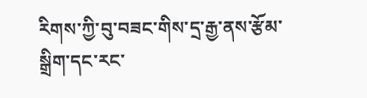རིགས་ཀྱི་བུ་བཟང་གིས་དྲ་རྒྱ་ནས་རྩོམ་སྒྲིག་དང་རང་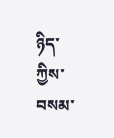ཉིད་ཀྱིས་བསམ་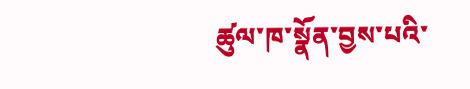ཚུལ་ཁ་སྣོན་བྱས་པའི་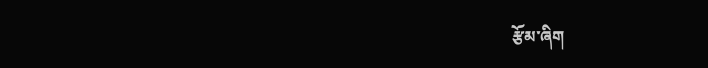རྩོམ་ཞིག